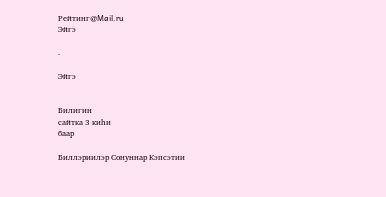Рейтинг@Mail.ru
Эйгэ

.

Эйгэ


Билигин
сайтка 3 киһи
баар

Биллэриилэр Сонуннар Кэпсэтии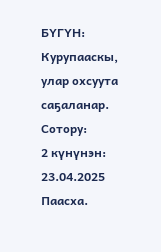БYГYН: Курупааскы, улар охсуута саҕаланар.
Сотору:
2 күнүнэн: 23.04.2025 Паасха.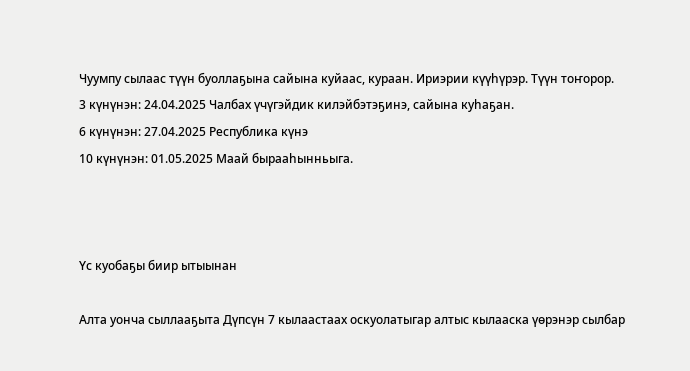Чуумпу сылаас түүн буоллаҕына сайына куйаас, кураан. Ириэрии күүһүрэр. Түүн тоҥорор.
3 күнүнэн: 24.04.2025 Чалбах үчүгэйдик килэйбэтэҕинэ, сайына куһаҕан.
6 күнүнэн: 27.04.2025 Республика күнэ
10 күнүнэн: 01.05.2025 Маай бырааhынньыга.



Үс куобаҕы биир ытыынан

Алта уонча сыллааҕыта Дүпсүн 7 кылаастаах оскуолатыгар алтыс кылааска үөрэнэр сылбар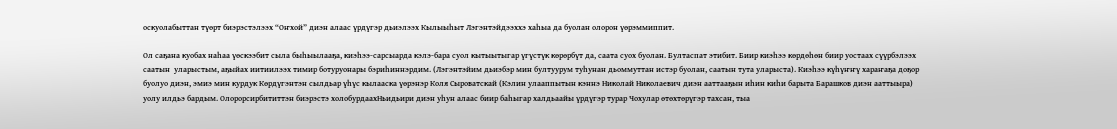оскуолабыттан түөрт биэрэстэлээх “Оҥхой” диэн алаас үрдүгэр дьиэлээх Кылыыһыт Лэгэнтэйдээххэ хаһыа да буолан олорон үөрэммиппит.

Ол саҕана куобах наһаа үөскээбит сыла быһыылааҕа, киэһээ-сарсыарда кэлэ-бара суол кытыытыгар үгүстүк көрөрбүт да, саата суох буолан. Бултаспат этибит. Биир киэһээ көрдөһөн биир уостаах сүүрбэлээх саатын  уларыстым, аҕыйах иитиилээх тимир ботуруонары бэриһиннэрдим. (Лэгэнтэйим дьиэбэр мин бултуурум туһунан дьоммуттан истэр буолан, саатын тута уларыста). Киэһээ күһүҥҥү хараҥаҕа доҕор буолуо диэн, эмиэ мин курдук Көрдүгэнтэн сылдьар үһүс кылааска үөрэнэр Коля Сыроватскай (Кэлин улааппытын кэннэ Николай Николаевич диэн ааттааҕын иһин киһи барыта Барашков диэн ааттыыра) уолу илдьэ бардым. Олорорсирбититтэн биэрэстэ холобурдаахНьидьири диэн уһун алаас биир баһыгар халдьаайы үрдүгэр турар Чохулар өтөхтөрүгэр тахсан, тыа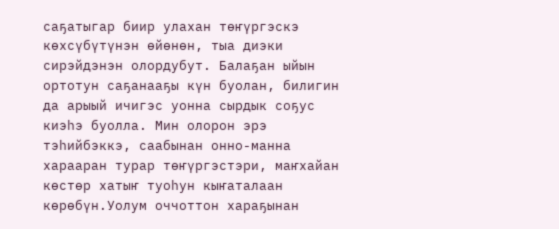саҕатыгар биир улахан төҥүргэскэ көхсүбүтүнэн өйөнөн, тыа диэки сирэйдэнэн олордубут. Балаҕан ыйын ортотун саҕанааҕы күн буолан, билигин да арыый ичигэс уонна сырдык соҕус киэһэ буолла. Мин олорон эрэ тэһийбэккэ, саабынан онно-манна харааран турар төҥүргэстэри, маҥхайан көстөр хатыҥ туоһун кыҥаталаан көрөбүн.Уолум оччоттон хараҕынан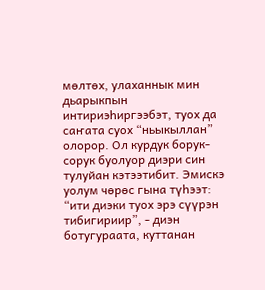мөлтөх, улаханнык мин дьарыкпын интириэһиргээбэт, туох да саҥата суох “ньыкыллан” олорор. Ол курдук борук-сорук буолуор диэри син тулуйан кэтээтибит. Эмискэ уолум чөрөс гына түһээт: “ити диэки туох эрэ сүүрэн тибигириир”, - диэн ботугураата, куттанан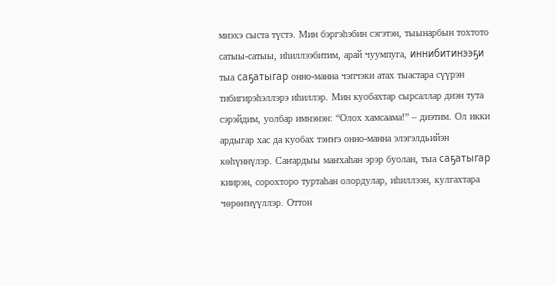миэхэ сыста түстэ. Мин бэргэһэбин сэгэтэн, тыынарбын тохтото сатыы-сатыы, иһиллээбитим, арай чуумпуга, иннибитинээҕи тыа саҕатыгар онно-манна чэпчэки атах тыастара сүүрэн тибигирэһэллэрэ иһиллэр. Мин куобахтар сырсаллар диэн тута сэрэйдим, уолбар имнэнэн: “Олох хамсаама!” – диэтим. Ол икки ардыгар хас да куобах тэҥҥэ онно-манна элэгэлдьийэн көһүннүлэр. Саҥардыы маҥхаһан эрэр буолан, тыа саҕатыгар киирэн, сорохторо туртаһан олордулар, иһиллээн, кулгахтара чөрөҥнүүллэр. Оттон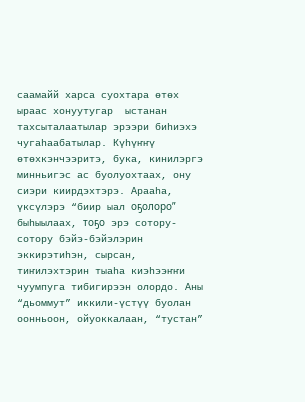саамайй харса суохтара өтөх  ыраас хонуутугар  ыстанан тахсыталаатылар эрээри биһиэхэ чугаһаабатылар. Күһүҥҥү өтөхкэнчээритэ, бука, кинилэргэ минньигэс ас буолуохтаах, ону сиэри киирдэхтэрэ. Арааһа, үксүлэрэ “биир ыал оҕолоро” быһыылаах, тоҕо эрэ сотору-сотору бэйэ-бэйэлэрин эккирэтиһэн, сырсан, тиҥилэхтэрин тыаһа киэһээҥҥи чуумпуга тибигирээн олордо. Аны “дьоммут” иккили-үстүү буолан оонньоон, ойуоккалаан, “тустан”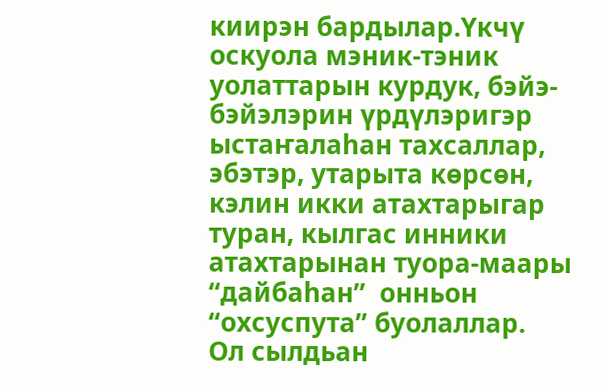киирэн бардылар.Үкчү оскуола мэник-тэник уолаттарын курдук, бэйэ-бэйэлэрин үрдүлэригэр ыстаҥалаһан тахсаллар, эбэтэр, утарыта көрсөн, кэлин икки атахтарыгар туран, кылгас инники атахтарынан туора-маары “дайбаһан”  онньон “охсуспута” буолаллар.  Ол сылдьан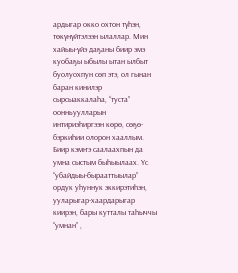ардыгар окко охтон түһэн, төкүнүйтэлээн ылаллар. Мин хайыы-үйэ даҕаны биир эмэ куобаҕы ыбылы ытан ылбыт буолуохпун сөп этэ, ол гынан баран кинилэр сырсыаккалаһа, “туста” оонньуулларын интириэһиргээн көрө, сөҕө-бэркиһии олорон хааллым. Биир кэмҥэ саалаахпын да умна сыстым быһыылаах. Үс  “убайдыы-бырааттыылар” ордук уһуннук эккирэтиһэн, ууларыгар-хаардарыгар киирэн, бары кутталы таһыччы “умнан” ,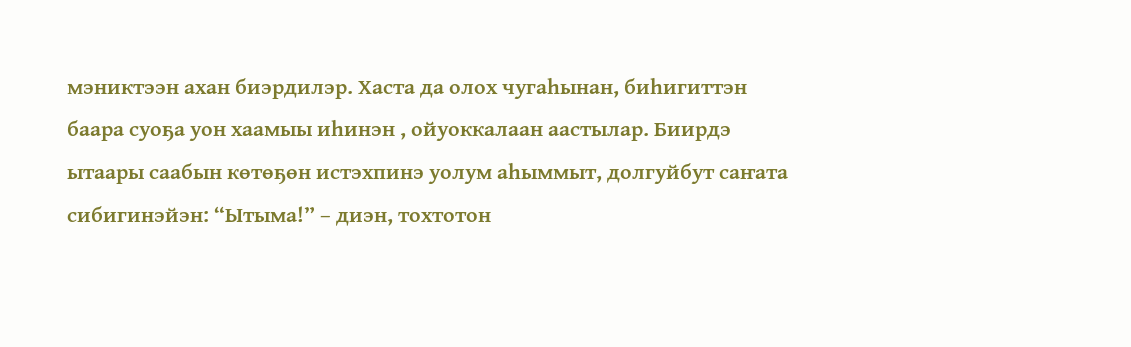мэниктээн ахан биэрдилэр. Хаста да олох чугаһынан, биһигиттэн баара суоҕа уон хаамыы иһинэн , ойуоккалаан аастылар. Биирдэ ытаары саабын көтөҕөн истэхпинэ уолум аһыммыт, долгуйбут саҥата сибигинэйэн: “Ытыма!” – диэн, тохтотон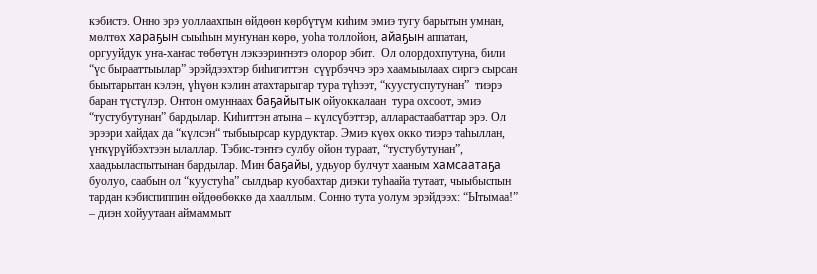кэбистэ. Онно эрэ уоллаахпын өйдөөн көрбүтүм киһим эмиэ тугу барытын умнан, мөлтөх хараҕын сыыһын муҥунан көрө, уоһа толлойон, айаҕын аппатан, оргууйдук уҥа-хаҥас төбөтүн лэкээриҥнэтэ олорор эбит.  Ол олордохпутуна, били “үс бырааттыылар” эрэйдээхтэр биһигиттэн  сүүрбэччэ эрэ хаамыылаах сиргэ сырсан быытарытан кэлэн, үһүөн кэлин атахтарыгар тура түһээт, “куустуспутунан”  тиэрэ баран түстүлэр. Онтон омуннаах баҕайытык ойуоккалаан  тура охсоот, эмиэ “тустубутунан” бардылар. Киһиттэн атына – күлсүбэттэр, алларастаабаттар эрэ. Ол эрээри хайдах да “күлсэн“ тыбыырсар курдуктар. Эмиэ күөх окко тиэрэ таһыллан, үҥкүрүйбэхтээн ылаллар. Тэбис-тэҥҥэ сулбу ойон тураат, “тустубутунан”, хаадьыласпытынан бардылар. Мин баҕайы, удьуор булчут хааным хамсаатаҕа буолуо, саабын ол “куустуһа” сылдьар куобахтар диэки туһаайа тутаат, чыыбыспын тардан кэбиспиппин өйдөөбөккө да хааллым. Сонно тута уолум эрэйдээх: “Ытымаа!” – диэн хойуутаан аймаммыт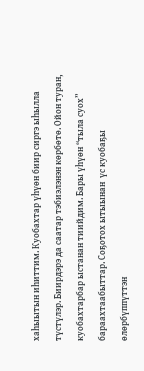хаһыытын иһиттим. Куобахтар үһүөн биир сиргэ ыһылла түстүлэр. Биирдэрэ да саатар тэбиэлэнэн көрбөтө. Ойон туран, куобахтарбар ыстанан тиийдим. Бары үһүөн “тыла суох” бараахтаабыттар. Соҕотох ытыынан  үс куобаҕы өлөрбүппүттэн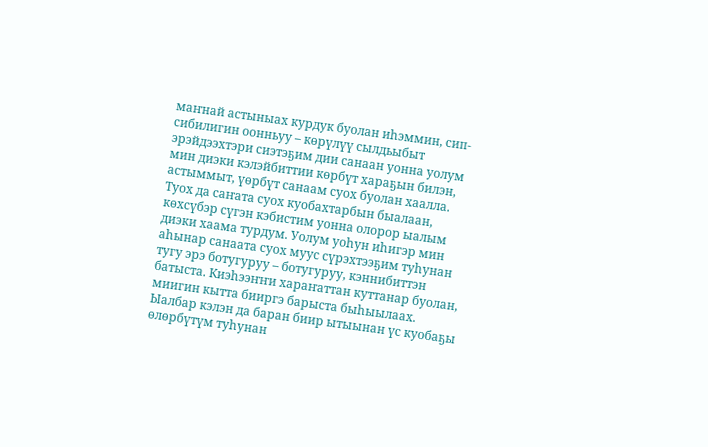маҥнай астыныах курдук буолан иһэммин, сип-сибилигин оонньуу – көрүлүү сылдьыбыт эрэйдээхтэри сиэтэҕим дии санаан уонна уолум мин диэки кэлэйбиттии көрбүт хараҕын билэн, астыммыт, үөрбүт санаам суох буолан хаалла. Туох да саҥата суох куобахтарбын быалаан, көхсүбэр сүгэн кэбистим уонна олорор ыалым  диэки хаама турдум. Уолум уоһун иһигэр мин аһынар санаата суох муус сүрэхтээҕим туһунан  тугу эрэ ботугуруу – ботугуруу, кэннибиттэн батыста. Киэһээҥҥи хараҥаттан куттанар буолан, миигин кытта бииргэ барыста быһыылаах. Ыалбар кэлэн да баран биир ытыынан үс куобаҕы өлөрбүтүм туһунан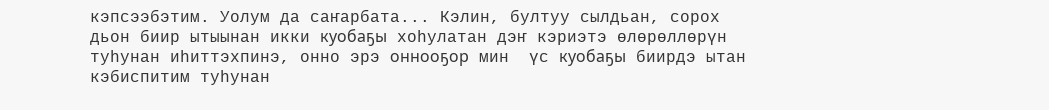кэпсээбэтим. Уолум да саҥарбата... Кэлин, бултуу сылдьан, сорох дьон биир ытыынан икки куобаҕы хоһулатан дэҥ кэриэтэ өлөрөллөрүн туһунан иһиттэхпинэ, онно эрэ оннооҕор мин  үс куобаҕы биирдэ ытан кэбиспитим туһунан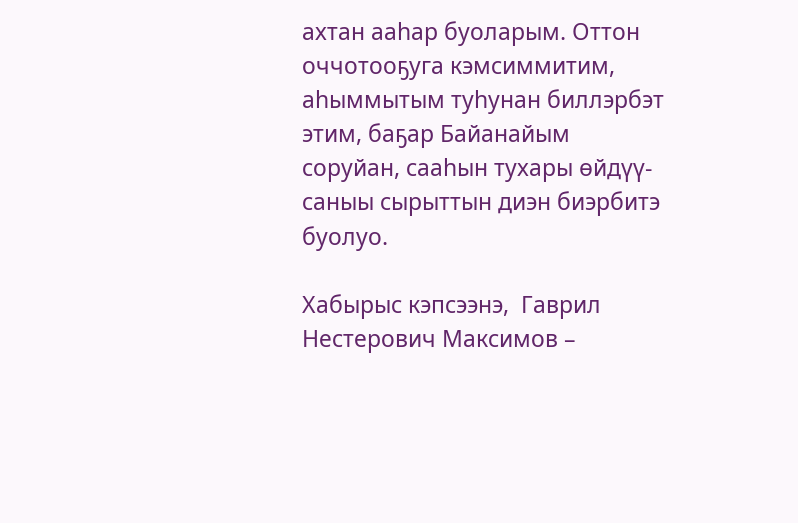ахтан ааһар буоларым. Оттон оччотооҕуга кэмсиммитим, аһыммытым туһунан биллэрбэт этим, баҕар Байанайым соруйан, сааһын тухары өйдүү-саныы сырыттын диэн биэрбитэ буолуо.

Хабырыс кэпсээнэ,  Гаврил Нестерович Максимов –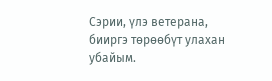Сэрии, үлэ ветерана, бииргэ төрөөбүт улахан убайым.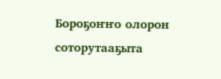Бороҕоҥҥо олорон соторутааҕыта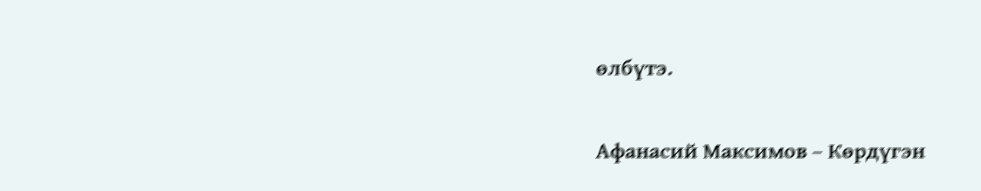өлбүтэ.

Афанасий Максимов – Көрдүгэн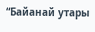“Байанай утары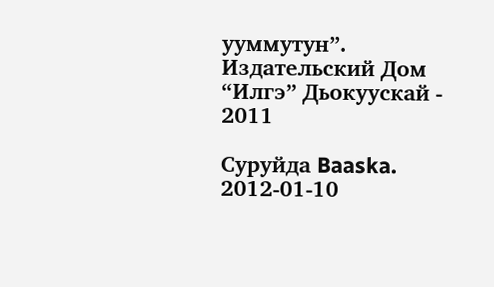ууммутун”.  Издательский Дом “Илгэ” Дьокуускай - 2011

Суруйда Baaska. 2012-01-10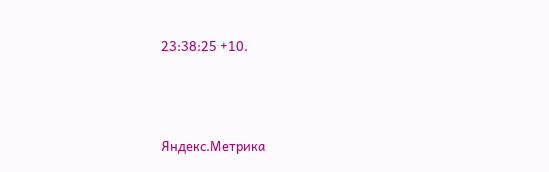23:38:25 +10.




Яндекс.Метрика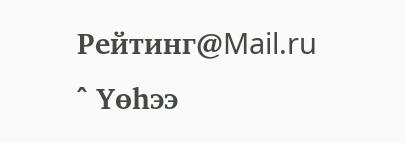Рейтинг@Mail.ru
^ Үөһээ